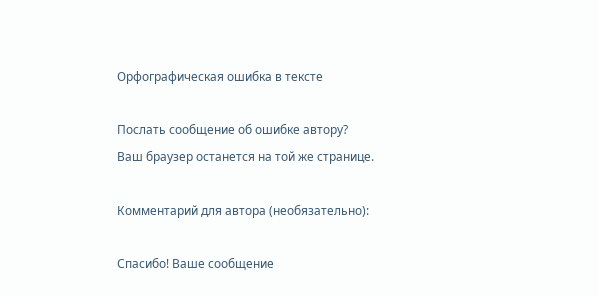Орфографическая ошибка в тексте

Послать сообщение об ошибке автору?
Ваш браузер останется на той же странице.

Комментарий для автора (необязательно):

Спасибо! Ваше сообщение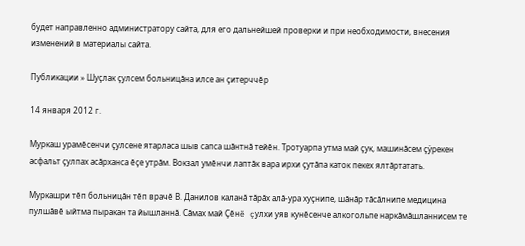будет направленно администратору сайта, для его дальнейшей проверки и при необходимости, внесения изменений в материалы сайта.

Публикации » Шуçлак çулсем больницăна илсе ан çитерччĕр

14 января 2012 г.

Муркаш урамĕсенчи çулсене ятарласа шыв сапса шăнтнă тейĕн. Тротуарпа утма май çук, машинăсем çÿрекен асфальт çулпах асăрханса ĕçе утрăм. Вокзал умĕнчи лаптăк вара ирхи çутăпа каток пекех ялтăртатать.

Муркашри тĕп больницăн тĕп врачĕ В. Данилов каланă тăрăх алă-ура хуçнипе, шăнăр тăсăлнипе медицина пулшăвĕ ыйтма пыракан та йышланнă. Сăмах май Çĕнĕ çулхи уяв кунĕсенче алкогольпе наркăмăшланнисем те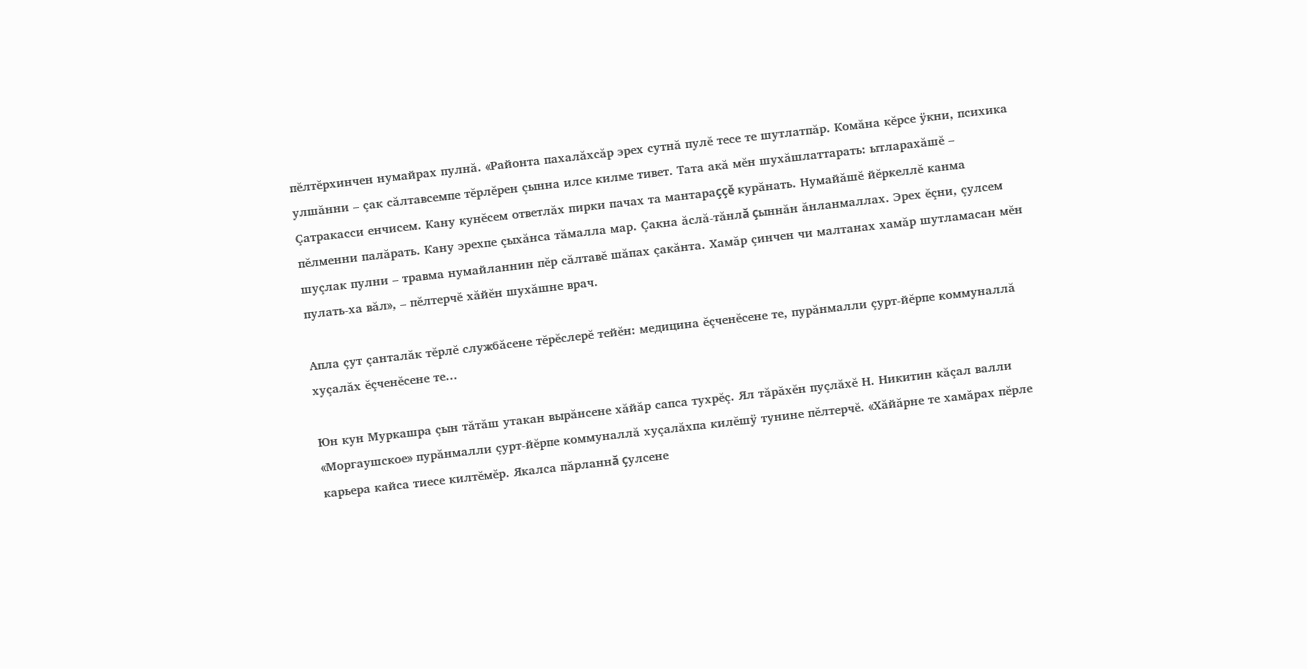пĕлтĕрхинчен нумайрах пулнă. «Районта пахалăхсăр эрех сутнă пулĕ тесе те шутлатпăр. Комăна кĕрсе ÿкни, психика улшăнни – çак сăлтавсемпе тĕрлĕрен çынна илсе килме тивет. Тата акă мĕн шухăшлаттарать: ытларахăшĕ – Çатракасси енчисем. Кану кунĕсем ответлăх пирки пачах та мантараççĕ курăнать. Нумайăшĕ йĕркеллĕ канма пĕлменни палăрать. Кану эрехпе çыхăнса тăмалла мар. Çакна ăслă-тăнлă çыннăн ăнланмаллах. Эрех ĕçни, çулсем шуçлак пулни – травма нумайланнин пĕр сăлтавĕ шăпах çакăнта. Хамăр çинчен чи малтанах хамăр шутламасан мĕн пулать-ха вăл», – пĕлтерчĕ хăйĕн шухăшне врач.

Апла çут çанталăк тĕрлĕ службăсене тĕрĕслерĕ тейĕн: медицина ĕçченĕсене те, пурăнмалли çурт-йĕрпе коммуналлă хуçалăх ĕçченĕсене те...

Юн кун Муркашра çын тăтăш утакан вырăнсене хăйăр сапса тухрĕç. Ял тăрăхĕн пуçлăхĕ Н. Никитин кăçал валли «Моргаушское» пурăнмалли çурт-йĕрпе коммуналлă хуçалăхпа килĕшÿ тунине пĕлтерчĕ. «Хăйăрне те хамăрах пĕрле карьера кайса тиесе килтĕмĕр. Якалса пăрланнă çулсене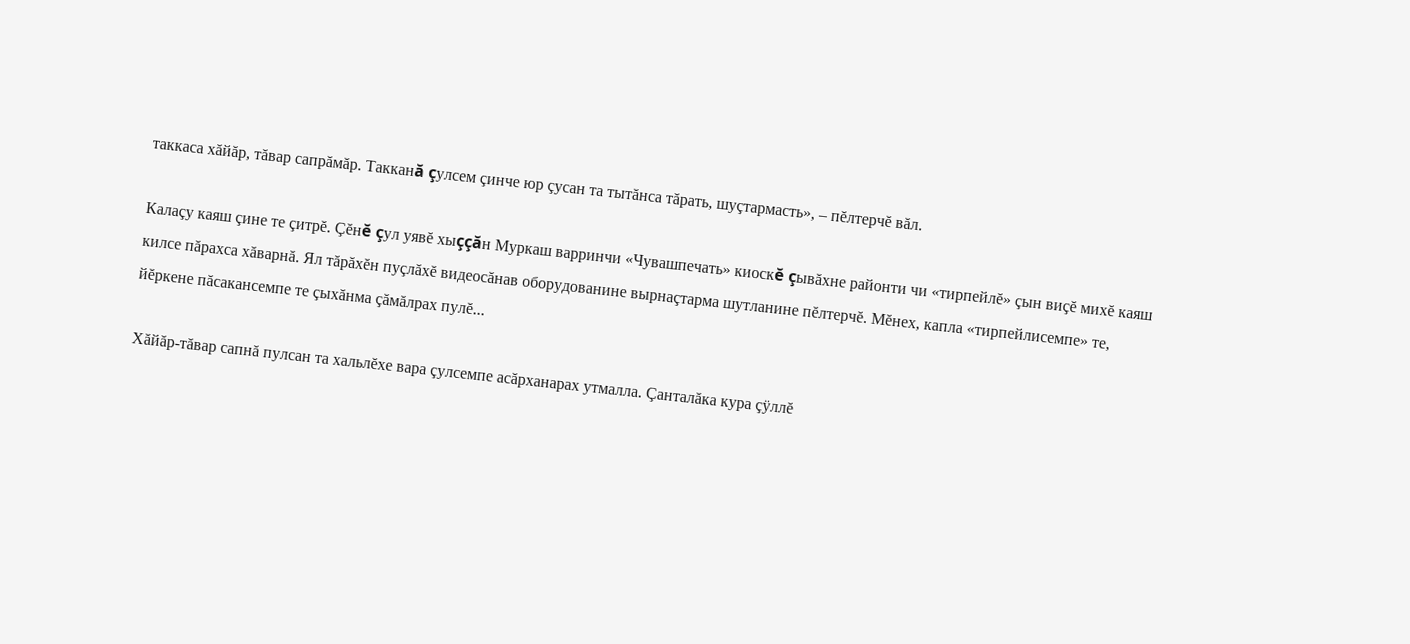таккаса хăйăр, тăвар сапрăмăр. Такканă çулсем çинче юр çусан та тытăнса тăрать, шуçтармасть», – пĕлтерчĕ вăл.

Калаçу каяш çине те çитрĕ. Çĕнĕ çул уявĕ хыççăн Муркаш варринчи «Чувашпечать» киоскĕ çывăхне районти чи «тирпейлĕ» çын виçĕ михĕ каяш килсе пăрахса хăварнă. Ял тăрăхĕн пуçлăхĕ видеосăнав оборудованине вырнаçтарма шутланине пĕлтерчĕ. Мĕнех, капла «тирпейлисемпе» те, йĕркене пăсакансемпе те çыхăнма çăмăлрах пулĕ...

Хăйăр-тăвар сапнă пулсан та хальлĕхе вара çулсемпе асăрханарах утмалла. Çанталăка кура çÿллĕ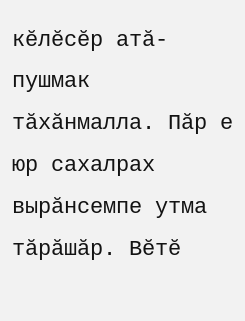кĕлĕсĕр атă-пушмак тăхăнмалла. Пăр е юр сахалрах вырăнсемпе утма тăрăшăр. Вĕтĕ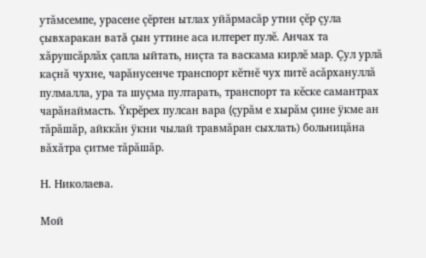утăмсемпе, урасене çĕртен ытлах уйăрмасăр утни çĕр çула çывхаракан ватă çын уттине аса илтерет пулĕ. Анчах та хăрушсăрлăх çапла ыйтать, ниçта та васкама кирлĕ мар. Çул урлă каçнă чухне, чарăнусенче транспорт кĕтнĕ чух питĕ асăрхануллă пулмалла, ура та шуçма пултарать, транспорт та кĕске самантрах чарăнаймасть. Ÿкрĕрех пулсан вара (çурăм е хырăм çине ÿкме ан тăрăшăр, айккăн ÿкни чылай травмăран сыхлать) больницăна вăхăтра çитме тăрăшăр.

Н. Николаева.

Мой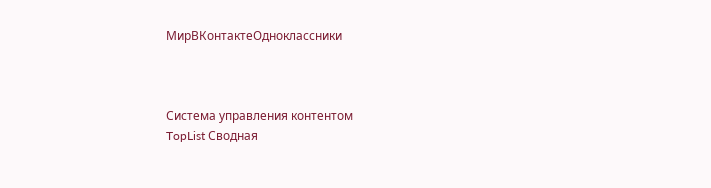МирВКонтактеОдноклассники



Система управления контентом
TopList Сводная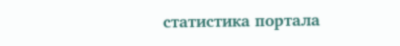статистика портала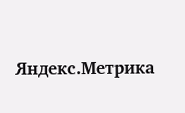Яндекс.Метрика